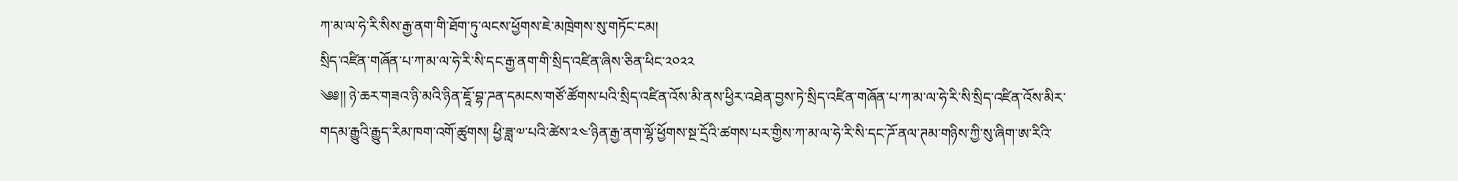ཀ་མ་ལ་ཧེ་རི་སིས་རྒྱ་ནག་གི་ཐོག་ཏུ་ལངས་ཕྱོགས་ཇེ་མཁྲེགས་སུ་གཏོང་ངམ།
སྲིད་འཛིན་གཞོན་པ་ཀ་མ་ལ་ཧེ་རི་སི་དང་རྒྱ་ནག་གི་སྲིད་འཛིན་ཞིས་ཅིན་ཕིང་༢༠༢༢
༄༅།། ཉེ་ཆར་གཟའ་ཉི་མའི་ཉིན་ཇཱོ་བྷ་ཌན་དམངས་གཙོ་ཚོགས་པའི་སྲིད་འཛིན་འོས་མི་ནས་ཕྱིར་འཐེན་བྱས་ཏེ་སྲིད་འཛིན་གཞོན་པ་ཀ་མ་ལ་ཧེ་རི་སི་སྲིད་འཛིན་འོས་མིར་གདམ་རྒྱུའི་རྒྱུད་རིམ་ཁག་འགོ་ཚུགས། ཕྱི་ཟླ་༧་པའི་ཚེས་༢༤་ཉིན་རྒྱ་ནག་ལྷོ་ཕྱོགས་སྔ་དྲོའི་ཚགས་པར་གྱིས་ཀ་མ་ལ་ཧེ་རི་སི་དང་ཌོ་ནལ་ཊམ་གཉིས་ཀྱི་སུ་ཞིག་ཨ་རིའི་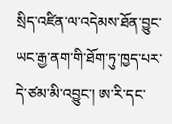སྲིད་འཛིན་ལ་འདེམས་ཐོན་བྱུང་ཡང་རྒྱ་ནག་གི་ཐོག་ཏུ་ཁྱད་པར་དེ་ཙམ་མི་འབྱུང་། ཨ་རི་དང་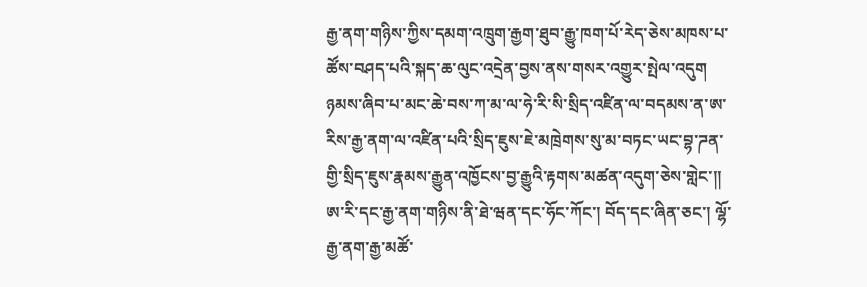རྒྱ་ནག་གཉིས་ཀྱིས་དམག་འཁྲུག་རྒྱག་ཐུབ་རྒྱུ་ཁག་པོ་རེད་ཅེས་མཁས་པ་ཚོས་བཤད་པའི་སྐད་ཆ་ལུང་འདྲེན་བྱས་ནས་གསར་འགྱུར་སྤེལ་འདུག ཉམས་ཞིབ་པ་མང་ཆེ་བས་ཀ་མ་ལ་ཧེ་རི་སི་སྲིད་འཛིན་ལ་བདམས་ན་ཨ་རིས་རྒྱ་ནག་ལ་འཛིན་པའི་སྲིད་ཇུས་ཇེ་མཁྲེགས་སུ་མ་བཏང་ཡང་བྷ་ཌན་གྱི་སྲིད་ཇུས་རྣམས་རྒྱུན་འཁྱོངས་བྱ་རྒྱུའི་རྟགས་མཚན་འདུག་ཅེས་གླེང་།།
ཨ་རི་དང་རྒྱ་ནག་གཉིས་ནི་ཐེ་ཝན་དང་ཧོང་ཀོང་། བོད་དང་ཞིན་ཅང་། ལྷོ་རྒྱ་ནག་རྒྱ་མཚོ་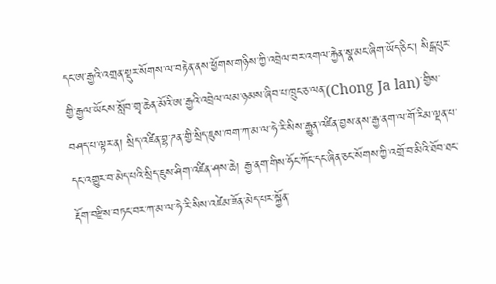དང་ཨ་རྒྱའི་འགྲན་སྡུར་སོགས་ལ་བརྟེན་ནས་ཕྱོགས་གཉིས་ཀྱི་འབྲེལ་བར་འགལ་རྐྱེན་སྣ་མང་ཞིག་ཡོད་ཅིང་། སིངྒ་པུར་གྱི་རྒྱལ་ཡོངས་སློབ་གྲྭ་ཆེན་མོའི་ཨ་རྒྱའི་འབྲེལ་ལམ་ཉམས་ཞིབ་པ་ཁྲུང་ཅ་ལན་(Chong Ja lan)་གྱིས་བཤད་པ་ལྟར་ན། སྲིད་འཛིན་བྷ་ཌན་གྱི་སྲིད་ཇུས་ཁག་ཀ་མ་ལ་ཧེ་རི་སིས་རྒྱུན་འཛིན་བྱས་ནས་རྒྱ་ནག་ལ་གོ་རིམ་ལྡན་པ་དང་འགྱུར་བ་མེད་པའི་སྲིད་ཇུས་ཤིག་འཛིན་ཤས་ཆེ། རྒྱ་ནག་གིས་ཧོང་ཀོང་དང་ཞིན་ཅང་སོགས་ཀྱི་འགྲོ་བ་མིའི་ཐོབ་ཐང་རྡོག་བརྫིས་བཏང་བར་ཀ་མ་ལ་ཧེ་རི་སིས་འཛེམ་ཟོན་མེད་པར་སྐྱོན་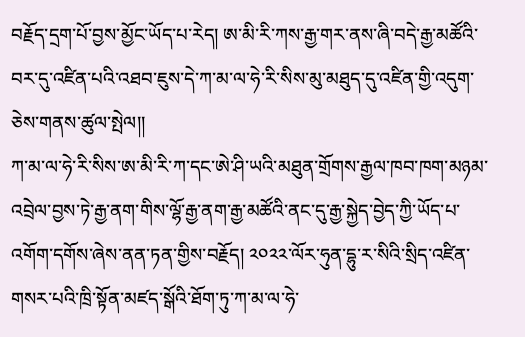བརྗོད་དྲག་པོ་བྱས་མྱོང་ཡོད་པ་རེད། ཨ་མི་རི་ཀས་རྒྱ་གར་ནས་ཞི་བདེ་རྒྱ་མཚོའི་བར་དུ་འཛིན་པའི་འཐབ་ཇུས་དེ་ཀ་མ་ལ་ཧེ་རི་སིས་མུ་མཐུད་དུ་འཛིན་གྱི་འདུག་ཅེས་གནས་ཚུལ་སྤེལ།།
ཀ་མ་ལ་ཧེ་རི་སིས་ཨ་མི་རི་ཀ་དང་ཨེ་ཤི་ཡའི་མཐུན་གྲོགས་རྒྱལ་ཁབ་ཁག་མཉམ་འབྲེལ་བྱས་ཏེ་རྒྱ་ནག་གིས་ལྷོ་རྒྱ་ནག་རྒྱ་མཚོའི་ནང་དུ་རྒྱ་སྐྱེད་བྱེད་ཀྱི་ཡོད་པ་འགོག་དགོས་ཞེས་ནན་ཏན་གྱིས་བརྗོད། ༢༠༢༢་ལོར་ཧུན་དྷུ་ར་སིའི་སྲིད་འཛིན་གསར་པའི་ཁྲི་སྟོན་མཛད་སྒོའི་ཐོག་ཏུ་ཀ་མ་ལ་ཧེ་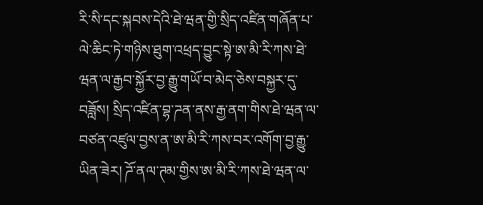རི་སི་དང་སྐབས་དེའི་ཐེ་ཝན་གྱི་སྲིད་འཛིན་གཞོན་པ་ལེ་ཆིང་ཏེ་གཉིས་ཐུག་འཕྲད་བྱུང་སྟེ་ཨ་མི་རི་ཀས་ཐེ་ཝན་ལ་རྒྱབ་སྐྱོར་བྱ་རྒྱུ་གཡོ་བ་མེད་ཅེས་བསྐྱར་དུ་བཟློས། སྲིད་འཛིན་བྷ་ཌན་ནས་རྒྱ་ནག་གིས་ཐེ་ཝན་ལ་བཙན་འཛུལ་བྱས་ན་ཨ་མི་རི་ཀས་བར་འགོག་བྱ་རྒྱུ་ཡིན་ཟེར། ཌོ་ནལ་ཊམ་གྱིས་ཨ་མི་རི་ཀས་ཐེ་ཝན་ལ་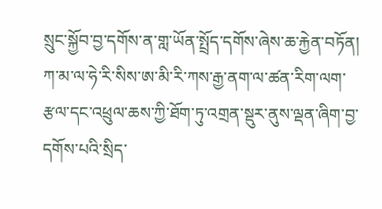སྲུང་སྐྱོབ་བྱ་དགོས་ན་གླ་ཡོན་སྤྲོད་དགོས་ཞེས་ཆ་རྐྱེན་བཏོན། ཀ་མ་ལ་ཧེ་རི་སིས་ཨ་མི་རི་ཀས་རྒྱ་ནག་ལ་ཚན་རིག་ལག་རྩལ་དང་འཕྲུལ་ཆས་ཀྱི་ཐོག་ཏུ་འགྲན་སྡུར་ནུས་ལྡན་ཞིག་བྱ་དགོས་པའི་སྲིད་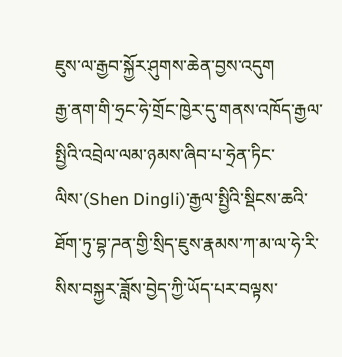ཇུས་ལ་རྒྱབ་སྐྱོར་ཤུགས་ཆེན་བྱས་འདུག
རྒྱ་ནག་གི་ཧྲང་ཧེ་གྲོང་ཁྱེར་དུ་གནས་འཁོད་རྒྱལ་སྤྱིའི་འབྲེལ་ལམ་ཉམས་ཞིབ་པ་ཧྲེན་ཏིང་ལིས་(Shen Dingli)་རྒྱལ་སྤྱིའི་སྡིངས་ཆའི་ཐོག་ཏུ་བྷ་ཌན་གྱི་སྲིད་ཇུས་རྣམས་ཀ་མ་ལ་ཧེ་རི་སིས་བསྐྱར་ཟློས་བྱེད་ཀྱི་ཡོད་པར་བལྟས་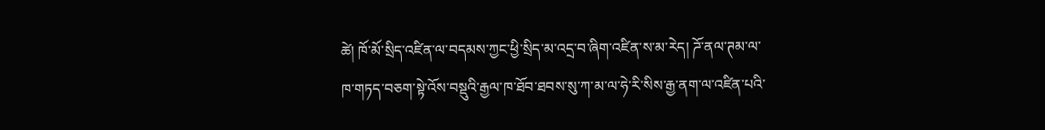ཚེ། ཁོ་མོ་སྲིད་འཛིན་ལ་བདམས་ཀྱང་ཕྱི་སྲིད་མ་འདྲ་བ་ཞིག་འཛིན་ས་མ་རེད། ཌོ་ནལ་ཊམ་ལ་ཁ་གཏད་བཅག་སྟེ་འོས་བསྡུའི་རྒྱལ་ཁ་ཐོབ་ཐབས་སུ་ཀ་མ་ལ་ཧེ་རི་སིས་རྒྱ་ནག་ལ་འཛིན་པའི་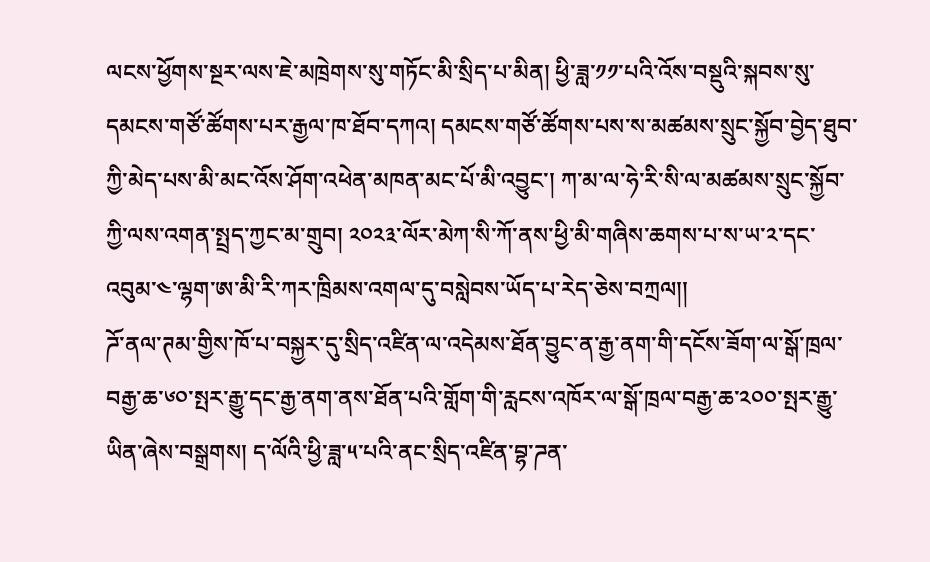ལངས་ཕྱོགས་སྔར་ལས་ཇེ་མཁྲེགས་སུ་གཏོང་མི་སྲིད་པ་མིན། ཕྱི་ཟླ་༡༡་པའི་འོས་བསྡུའི་སྐབས་སུ་དམངས་གཙོ་ཚོགས་པར་རྒྱལ་ཁ་ཐོབ་དཀའ། དམངས་གཙོ་ཚོགས་པས་ས་མཚམས་སྲུང་སྐྱོབ་བྱེད་ཐུབ་ཀྱི་མེད་པས་མི་མང་འོས་ཤོག་འཕེན་མཁན་མང་པོ་མི་འབྱུང་། ཀ་མ་ལ་ཧེ་རི་སི་ལ་མཚམས་སྲུང་སྐྱོབ་ཀྱི་ལས་འགན་སྤྲད་ཀྱང་མ་གྲུབ། ༢༠༢༣་ལོར་མེཀ་སི་ཀོ་ནས་ཕྱི་མི་གཞིས་ཆགས་པ་ས་ཡ་༢་དང་འབུམ་༤་ལྷག་ཨ་མི་རི་ཀར་ཁྲིམས་འགལ་དུ་བསླེབས་ཡོད་པ་རེད་ཅེས་བཀྲལ།།
ཌོ་ནལ་ཊམ་གྱིས་ཁོ་པ་བསྐྱར་དུ་སྲིད་འཛིན་ལ་འདེམས་ཐོན་བྱུང་ན་རྒྱ་ནག་གི་དངོས་ཟོག་ལ་སྒོ་ཁྲལ་བརྒྱ་ཆ་༦༠་སྤར་རྒྱུ་དང་རྒྱ་ནག་ནས་ཐོན་པའི་གློག་གི་རླངས་འཁོར་ལ་སྒོ་ཁྲལ་བརྒྱ་ཆ་༢༠༠་སྤར་རྒྱུ་ཡིན་ཞེས་བསྒྲགས། ད་ལོའི་ཕྱི་ཟླ་༥་པའི་ནང་སྲིད་འཛིན་བྷ་ཌན་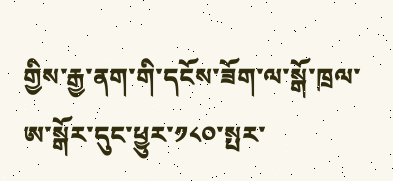གྱིས་རྒྱ་ནག་གི་དངོས་ཟོག་ལ་སྒོ་ཁྲལ་ཨ་སྒོར་དུང་ཕྱུར་༡༨༠་སྤར་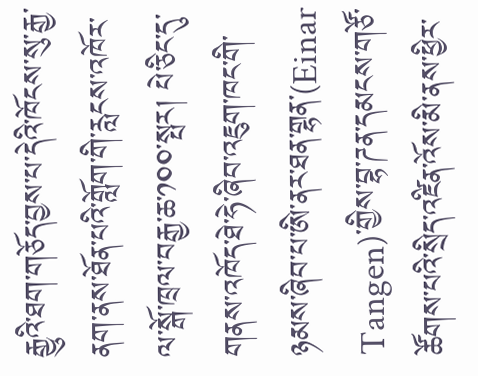རྒྱུའི་ཐག་གཅོད་བྱས་པ་དེའི་ཁོངས་སུ་རྒྱ་ནག་ནས་ཐོན་པའི་གློག་གི་རླངས་འཁོར་ལ་སྒོ་ཁྲལ་བརྒྱ་ཆ་༡༠༠་སྤར། པེ་ཅིང་དུ་གནས་འཁོད་ཐེ་ཧེ་ཞིབ་འཇུག་ཁང་གི་ཉམས་ཞིབ་པ་ཨི་ནར་ཐན་གྷན་(Einar Tangen)་གྱིས་བྷ་ཌན་དམངས་གཙོ་ཚོགས་པའི་སྲིད་འཛིན་འོས་མི་ནས་ཕྱིར་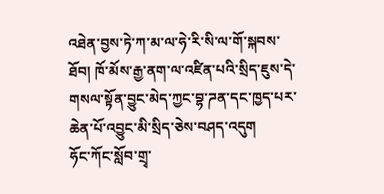འཐེན་བྱས་ཏེ་ཀ་མ་ལ་ཧེ་རི་སི་ལ་གོ་སྐབས་ཐོབ། ཁོ་མོས་རྒྱ་ནག་ལ་འཛིན་པའི་སྲིད་ཇུས་དེ་གསལ་སྟོན་བྱུང་མེད་ཀྱང་བྷ་ཌན་དང་ཁྱད་པར་ཆེན་པོ་འབྱུང་མི་སྲིད་ཅེས་བཤད་འདུག
ཧོང་ཀོང་སློབ་གྲྭ་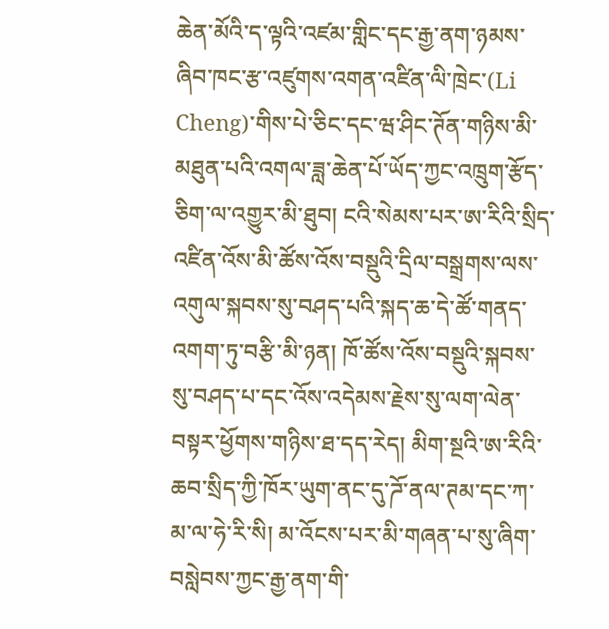ཆེན་མོའི་ད་ལྟའི་འཛམ་གླིང་དང་རྒྱ་ནག་ཉམས་ཞིབ་ཁང་རྩ་འཛུགས་འགན་འཛིན་ལི་ཁྲེང་(Li Cheng)་གིས་པེ་ཅིང་དང་ཝ་ཤིང་ཊོན་གཉིས་མི་མཐུན་པའི་འགལ་ཟླ་ཆེན་པོ་ཡོད་ཀྱང་འཁྲུག་རྩོད་ཅིག་ལ་འགྱུར་མི་ཐུབ། ངའི་སེམས་པར་ཨ་རིའི་སྲིད་འཛིན་འོས་མི་ཚོས་འོས་བསྡུའི་དྲིལ་བསྒྲགས་ལས་འགུལ་སྐབས་སུ་བཤད་པའི་སྐད་ཆ་དེ་ཚོ་གནད་འགག་ཏུ་བརྩི་མི་ཉན། ཁོ་ཚོས་འོས་བསྡུའི་སྐབས་སུ་བཤད་པ་དང་འོས་འདེམས་རྗེས་སུ་ལག་ལེན་བསྟར་ཕྱོགས་གཉིས་ཐ་དད་རེད། མིག་སྔའི་ཨ་རིའི་ཆབ་སྲིད་ཀྱི་ཁོར་ཡུག་ནང་དུ་ཌོ་ནལ་ཊམ་དང་ཀ་མ་ལ་ཧེ་རི་སི། མ་འོངས་པར་མི་གཞན་པ་སུ་ཞིག་བསླེབས་ཀྱང་རྒྱ་ནག་གི་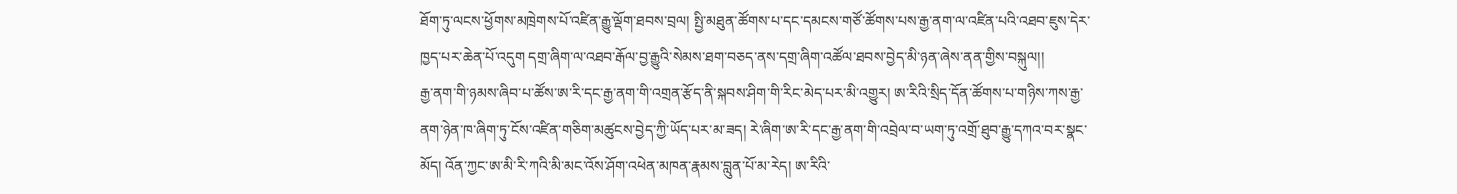ཐོག་ཏུ་ལངས་ཕྱོགས་མཁྲེགས་པོ་འཛིན་རྒྱུ་ལྡོག་ཐབས་བྲལ། སྤྱི་མཐུན་ཚོགས་པ་དང་དམངས་གཙོ་ཚོགས་པས་རྒྱ་ནག་ལ་འཛིན་པའི་འཐབ་ཇུས་དེར་ཁྱད་པར་ཆེན་པོ་འདུག དགྲ་ཞིག་ལ་འཐབ་རྒོལ་བྱ་རྒྱུའི་སེམས་ཐག་བཅད་ནས་དགྲ་ཞིག་འཚོལ་ཐབས་བྱེད་མི་ཉན་ཞེས་ནན་གྱིས་བསྐུལ།།
རྒྱ་ནག་གི་ཉམས་ཞིབ་པ་ཚོས་ཨ་རི་དང་རྒྱ་ནག་གི་འགྲན་རྩོད་ནི་སྐབས་ཤིག་གི་རིང་མེད་པར་མི་འགྱུར། ཨ་རིའི་སྲིད་དོན་ཚོགས་པ་གཉིས་ཀས་རྒྱ་ནག་ཉེན་ཁ་ཞིག་ཏུ་ངོས་འཛིན་གཅིག་མཚུངས་བྱེད་ཀྱི་ཡོད་པར་མ་ཟད། རེ་ཞིག་ཨ་རི་དང་རྒྱ་ནག་གི་འབྲེལ་བ་ཡག་ཏུ་འགྲོ་ཐུབ་རྒྱུ་དཀའ་བར་སྣང་མོད། འོན་ཀྱང་ཨ་མི་རི་ཀའི་མི་མང་འོས་ཤོག་འཕེན་མཁན་རྣམས་བླུན་པོ་མ་རེད། ཨ་རིའི་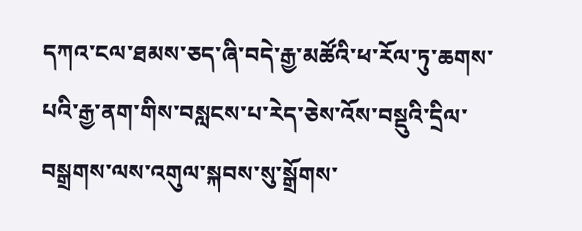དཀའ་ངལ་ཐམས་ཅད་ཞི་བདེ་རྒྱ་མཚོའི་ཕ་རོལ་ཏུ་ཆགས་པའི་རྒྱ་ནག་གིས་བསླངས་པ་རེད་ཅེས་འོས་བསྡུའི་དྲིལ་བསྒྲགས་ལས་འགུལ་སྐབས་སུ་སྒྲོགས་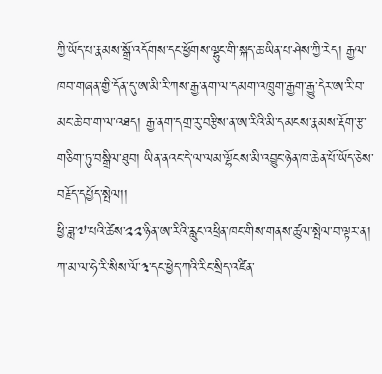ཀྱི་ཡོད་པ་རྣམས་སྒྲོ་འདོགས་དང་ཕྱོགས་ལྷུང་གི་སྐད་ཆ་ཡིན་པ་ཤེས་ཀྱི་རེད། རྒྱལ་ཁབ་གཞན་གྱི་དོན་དུ་ཨ་མི་རི་ཀས་རྒྱ་ནག་ལ་དམག་འཁྲུག་རྒྱག་རྒྱུ་དེར་ཨ་རི་བ་མང་ཆེ་བ་ག་ལ་འཐད། རྒྱ་ནག་དགྲ་རུ་བརྩིས་ན་ཨ་རིའི་མི་དམངས་རྣམས་རྡོག་རྩ་གཅིག་ཏུ་བསྒྲིལ་ཐུབ། ཡིན་ནའང་དེ་ལ་ལམ་ལྷོངས་མི་འབྱུང་ཉེན་ཁ་ཆེན་པོ་ཡོད་ཅེས་བརྗོད་དཔྱོད་སྤེལ།།
ཕྱི་ཟླ་༧་པའི་ཚེས་༢༢་ཉིན་ཨ་རིའི་རླུང་འཕྲིན་ཁང་གིས་གནས་ཚུལ་སྤེལ་བ་ལྟར་ན། ཀ་མ་ལ་ཧེ་རི་སིས་ལོ་༣་དང་ཕྱེད་ཀའི་རིང་སྲིད་འཛིན་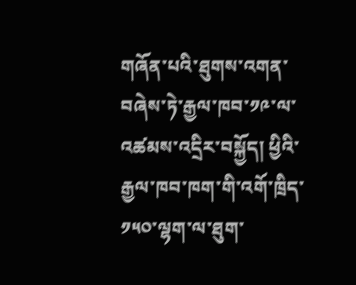གཞོན་པའི་ཐུགས་འགན་བཞེས་ཏེ་རྒྱལ་ཁབ་༡༩་ལ་འཚམས་འདྲིར་བསྐྱོད། ཕྱིའི་རྒྱལ་ཁབ་ཁག་གི་འགོ་ཁྲིད་༡༥༠་ལྷག་ལ་ཐུག་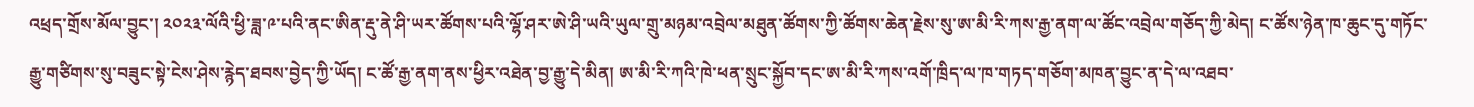འཕྲད་གྲོས་མོལ་བྱུང་། ༢༠༢༣་ལོའི་ཕྱི་ཟླ་༩་པའི་ནང་ཨིན་རྡུ་ནེ་ཤི་ཡར་ཚོགས་པའི་ལྷོ་ཤར་ཨེ་ཤི་ཡའི་ཡུལ་གྲུ་མཉམ་འབྲེལ་མཐུན་ཚོགས་ཀྱི་ཚོགས་ཆེན་རྗེས་སུ་ཨ་མི་རི་ཀས་རྒྱ་ནག་ལ་ཚོང་འབྲེལ་གཅོད་ཀྱི་མེད། ང་ཚོས་ཉེན་ཁ་ཆུང་དུ་གཏོང་རྒྱུ་གཙིགས་སུ་བཟུང་སྟེ་ངེས་ཤེས་རྙེད་ཐབས་བྱེད་ཀྱི་ཡོད། ང་ཚོ་རྒྱ་ནག་ནས་ཕྱིར་འཐེན་བྱ་རྒྱུ་དེ་མིན། ཨ་མི་རི་ཀའི་ཁེ་ཕན་སྲུང་སྐྱོབ་དང་ཨ་མི་རི་ཀས་འགོ་ཁྲིད་ལ་ཁ་གཏད་གཅོག་མཁན་བྱུང་ན་དེ་ལ་འཐབ་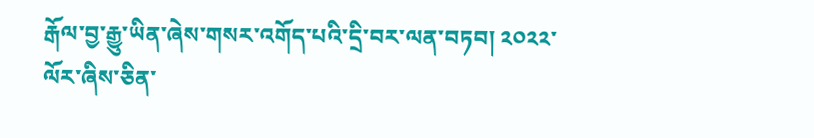རྒོལ་བྱ་རྒྱུ་ཡིན་ཞེས་གསར་འགོད་པའི་དྲི་བར་ལན་བཏབ། ༢༠༢༢་ལོར་ཞིས་ཅིན་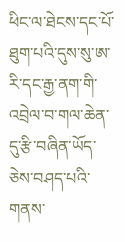ཕིང་ལ་ཐེངས་དང་པོ་ཐུག་པའི་དུས་སུ་ཨ་རི་དང་རྒྱ་ནག་གི་འབྲེལ་བ་གལ་ཆེན་དུ་རྩི་བཞིན་ཡོད་ཅེས་བཤད་པའི་གནས་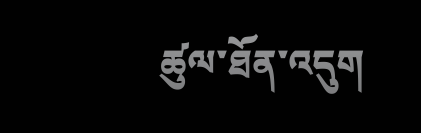ཚུལ་ཐོན་འདུག